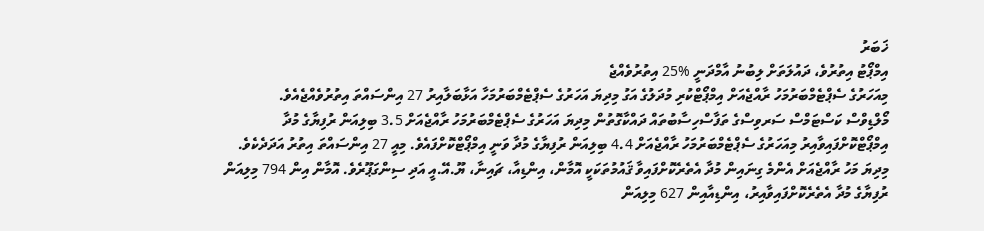ޚަބަރު
އިމްޕޯޓު އިތުރުވެ، ދައުލަތަށް ލިބުނު އާމްދަނީ %25 އިތުރުވެއްޖެ
މިއަހަރުގެ ސެޕްޓެމްބަރުމަހު ރާއްޖެއަށް އިމްޕޯޓްކުރި މުދަލުގެ އަގު މިދިޔަ އަހަރުގެ ސެޕްޓެމްބަރުމަހާ އަޅާބަލާއިރު 27 އިންސައްތަ އިތުރުވެއްޖެއެވެ.
މޯލްޑިވްސް ކަސްޓަމްސް ސަރވިސްގެ ތަފާސްހިސާބުތައް ދައްކާގޮތުން މިދިޔަ އަހަރުގެ ސެޕްޓެމްބަރުމަހު ރާއްޖެއަށް 3.5 ބިލިއަން ރުފިޔާގެ މުދާ އިމްޕޯޓްކޮށްފައިވާއިރު މިއަހަރުގެ ސެޕްޓެމްބަރުމަހު ރާއްޖެއަށް 4.4 ބިލިއަން ރުފިޔާގެ މުދާ ވަނީ އިމްޕޯޓްކޮށްފައެވެ. މިއީ 27 އިންސައްތަ އިތުރު އަދަދެކެވެ.
މިދިޔަ މަހު ރާއްޖެއަށް އެންމެ ގިނައިން މުދާ އެތެރެކޮށްފައިވާ ޤައުމުތަކަކީ އޮމާން، އިންޑިއާ، ޗައިނާ، ޔޫ.އޭ.އީ އަދި ސިންގަޕޫރެވެ. އޮމާން އިން 794 މިލިއަން ރުފިޔާގެ މުދާ އެތެރެކޮށްފައިވާއިރު، އިންޑިއާއިން 627 މިލިއަން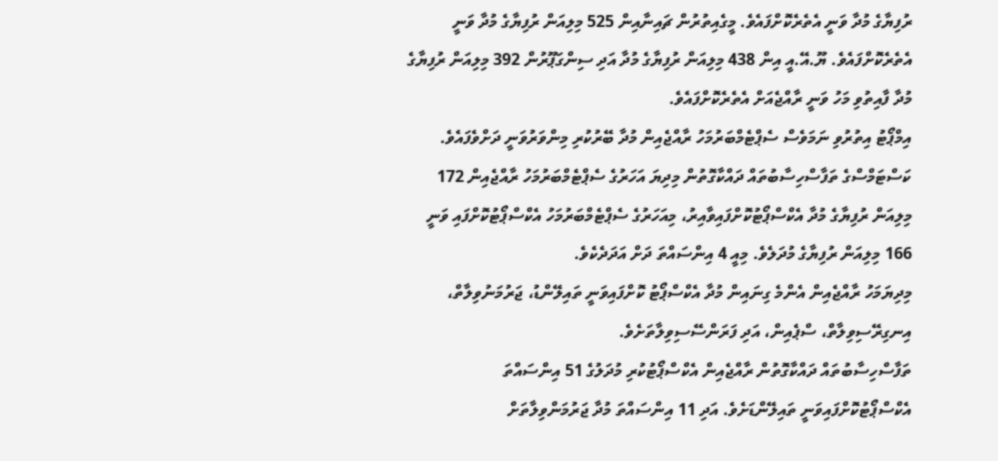ރުފިޔާގެ މުދާ ވަނީ އެތެރެކޮށްފައެވެ. މީގެއިތުރުން ޗައިނާއިން 525 މިލިއަން ރުފިޔާގެ މުދާ ވަނީ އެތެރެކޮށްފައެވެ. ޔޫ.އޭ.އީ އިން 438 މިލިއަން ރުފިޔާގެ މުދާ އަދި ސިންގަޕޫރުން 392 މިލިއަން ރުފިޔާގެ މުދާ ފާއިތުވި މަހު ވަނީ ރާއްޖެއަށް އެތެރެކޮށްފައެވެ.
އިމްޕޯޓު އިތުރުވި ނަމަވެސް ސެޕްޓެމްބަރުމަހު ރާއްޖެއިން މުދާ ބޭރުކުރި މިންވަރުވަނީ ދަށްވެފައެވެ. ކަސްޓަމްސްގެ ތަފާސްހިސާބުތައް ދައްކާގޮތުން މިދިޔަ އަހަރުގެ ސެޕްޓެމްބަރުމަހު ރާއްޖެއިން 172 މިލިއަން ރުފިޔާގެ މުދާ އެކްސްޕޯޓުކޮށްފައިވާއިރު، މިއަހަރުގެ ސެޕްޓެމްބަރުމަހު އެކްސްޕޯޓުކޮށްފައި ވަނީ 166 މިލިއަން ރުފިޔާގެ މުދަލެވެ. މިއީ 4 އިންސައްތަ ދަށް އަދަދެކެވެ.
މިދިޔަމަހު ރާއްޖެއިން އެންމެ ގިނައިން މުދާ އެކްސްޕޯޓު ކޮށްފައިވަނީ ތައިލޭންޑު، ޖަރުމަނުވިލާތް، އިނގިރޭސިވިލާތް، ސްޕެއިން، އަދި ފަރަންސޭސިވިލާތަށެވެ.
ތަފާސްހިސާބުތައް ދައްކާގޮތުން ރާއްޖެއިން އެކްސްޕޯޓުކުރި މުދަލުގެ 51 އިންސައްތަ އެކްސްޕޯޓުކޮށްފައިވަނީ ތައިލޭންޑަށެވެ. އަދި 11 އިންސައްތަ މުދާ ޖަރުމަންވިލާތަށް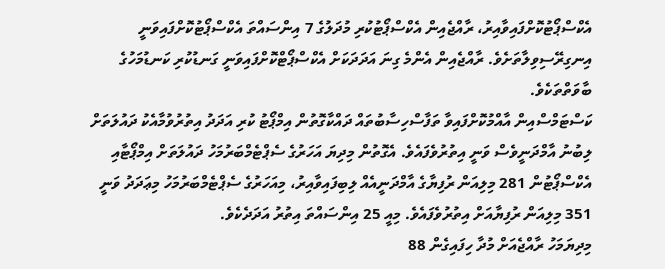އެކްސްޕޯޓުކޮށްފައިވާއިރު، ރާއްޖެއިން އެކްސްޕޯޓުކުރި މުދަލުގެ 7 އިންސައްތަ އެކްސްޕޯޓުކޮށްފައިވަނީ އިނގިރޭސިވިލާތަށެވެ. ރާއްޖެއިން އެންމެ ގިނަ އަދަދަކަށް އެކްސްޕޯޓްކޮށްފައިވަނީ ގަނޑުކުރި ކަނޑުމަހުގެ ބާވަތްތަކެވެ.
ކަސްޓަމްސްއިން އާއްމުކޮށްފައިވާ ތަފާސްހިސާބުތައް ދައްކާގޮތުން އިމްޕޯޓު ކުރި އަދަދު އިތުރުވުމާއެކު ދައުލަތަށް ލިބުނު އާމްދަނީވެސް ވަނީ އިތުރުވެފައެވެ. އެގޮތުން މިދިޔަ އަހަރުގެ ސެޕްޓެމްބަރުމަހު ދައުލަތަށް އިމްޕޯޓާއި އެކްސްޕޯޓުން 281 މިލިއަން ރުފިޔާގެ އާމްދަނީއެއް ލިބިފައިވާއިރު، މިއަހަރުގެ ސެޕްޓެމްބަރުމަހު މިޢަދަދު ވަނީ 351 މިލިއަން ރުފިޔާއަށް އިތުރުވެފައެވެ. މިއީ 25 އިންސައްތަ އިތުރު އަދަދެކެވެ.
މިދިޔަމަހު ރާއްޖެއަށް މުދާ ހިފައިގެން 88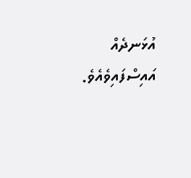އުޅަނދެއް އައިސްފައިވެއެވެ.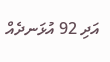އަދި 92 އުޅަނދެއް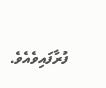ފުރާފައިވެއެވެ.